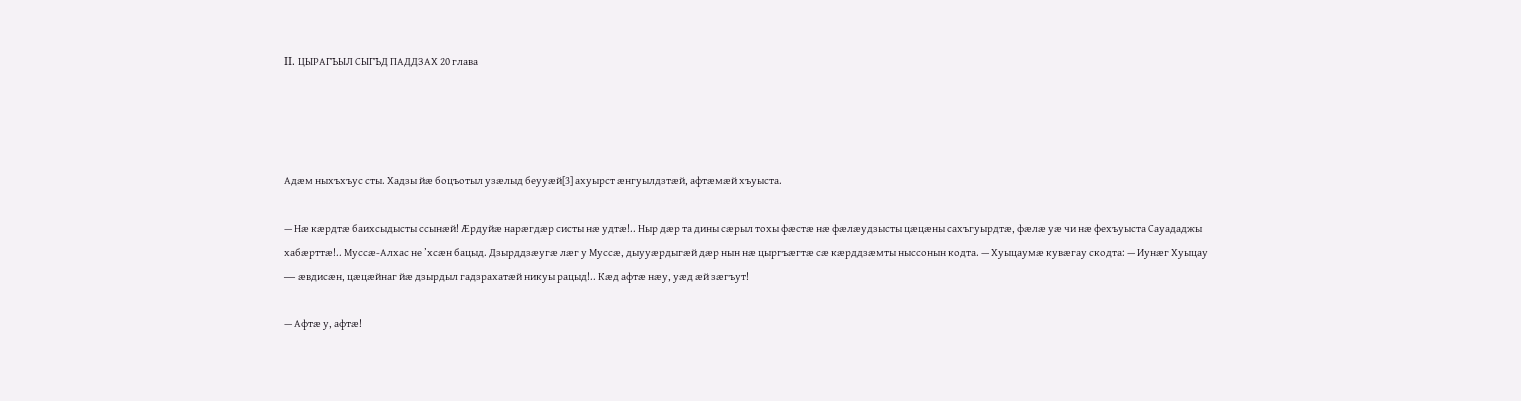II. ЦЫРАГЪЫЛ СЫГЪД ПАДДЗАХ 20 глава




Адæм ныхъхъус сты. Хадзы йæ боцъотыл узæлыд беууæй[3] ахуырст æнгуылдзтæй, афтæмæй хъуыста.

— Нæ кæрдтæ баихсыдысты ссынæй! Æрдуйæ нарæгдæр систы нæ удтæ!.. Ныр дæр та дины сæрыл тохы фæстæ нæ фæлæудзысты цæцæны сахъгуырдтæ, фæлæ уæ чи нæ фехъуыста Сауададжы хабæрттæ!.. Муссæ-Алхас не ’хсæн бацыд. Дзырддзæугæ лæг у Муссæ, дыууæрдыгæй дæр нын нæ цыргъæгтæ сæ кæрддзæмты ныссонын кодта. — Хуыцаумæ кувæгау скодта: — Иунæг Хуыцау — æвдисæн, цæцæйнаг йæ дзырдыл гадзрахатæй никуы рацыд!.. Кæд афтæ нæу, уæд æй зæгъут!

— Афтæ у, афтæ!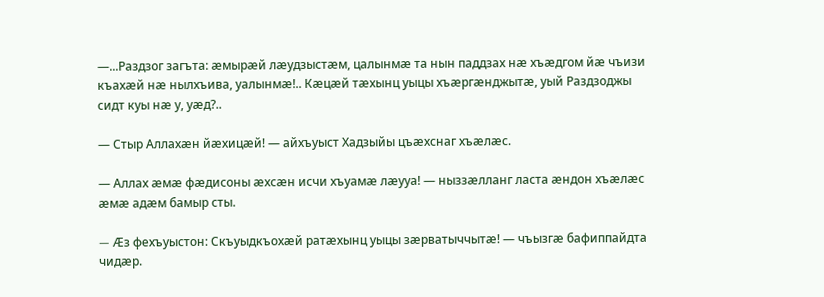—...Раздзог загъта: æмырæй лæудзыстæм, цалынмæ та нын паддзах нæ хъæдгом йæ чъизи къахæй нæ нылхъива, уалынмæ!.. Кæцæй тæхынц уыцы хъæргæнджытæ, уый Раздзоджы сидт куы нæ у, уæд?..

— Стыр Аллахæн йæхицæй! — айхъуыст Хадзыйы цъæхснаг хъæлæс.

— Аллах æмæ фæдисоны æхсæн исчи хъуамæ лæууа! — ныззæлланг ласта æндон хъæлæс æмæ адæм бамыр сты.

— Æз фехъуыстон: Скъуыдкъохæй ратæхынц уыцы зæрватыччытæ! — чъызгæ бафиппайдта чидæр.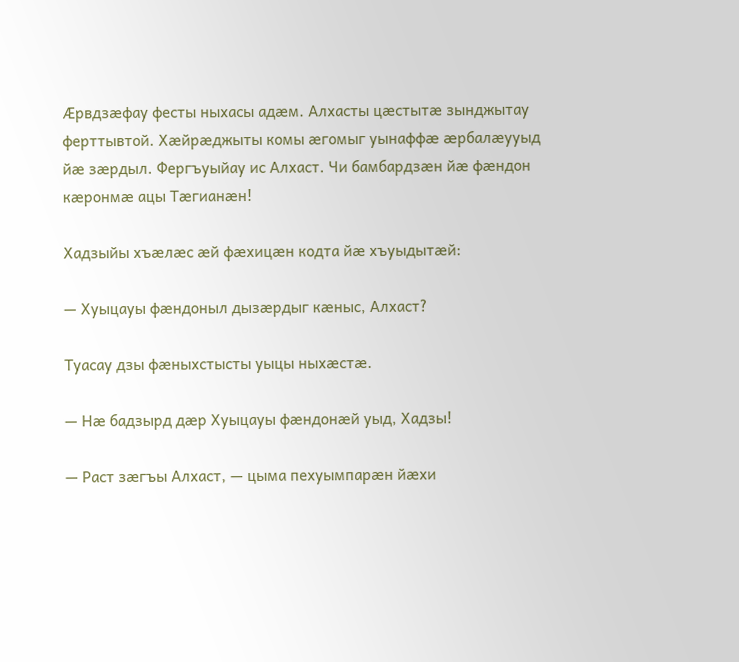Æрвдзæфау фесты ныхасы адæм. Алхасты цæстытæ зынджытау ферттывтой. Хæйрæджыты комы æгомыг уынаффæ æрбалæууыд йæ зæрдыл. Фергъуыйау ис Алхаст. Чи бамбардзæн йæ фæндон кæронмæ ацы Тæгианæн!

Хадзыйы хъæлæс æй фæхицæн кодта йæ хъуыдытæй:

— Хуыцауы фæндоныл дызæрдыг кæныс, Алхаст?

Туасау дзы фæныхстысты уыцы ныхæстæ.

— Нæ бадзырд дæр Хуыцауы фæндонæй уыд, Хадзы!

— Раст зæгъы Алхаст, — цыма пехуымпарæн йæхи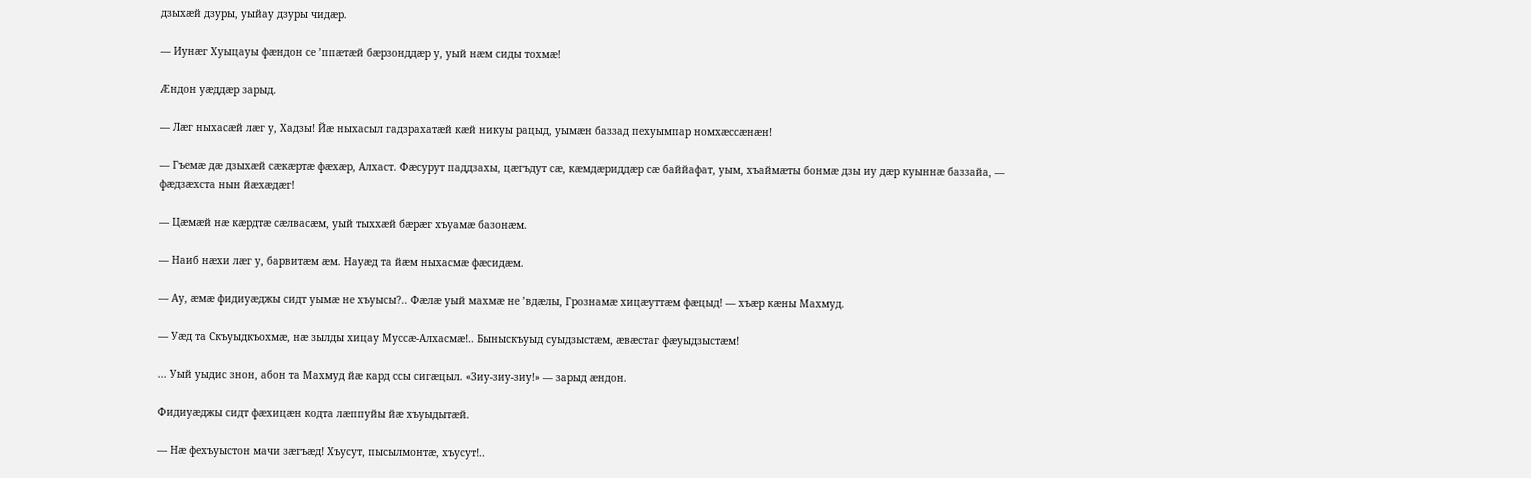дзыхæй дзуры, уыйау дзуры чидæр.

— Иунæг Хуыцауы фæндон се ’ппæтæй бæрзонддæр у, уый нæм сиды тохмæ!

Æндон уæддæр зарыд.

— Лæг ныхасæй лæг у, Хадзы! Йæ ныхасыл гадзрахатæй кæй никуы рацыд, уымæн баззад пехуымпар номхæссæнæн!

— Гъемæ дæ дзыхæй сæкæртæ фæхæр, Алхаст. Фæсурут паддзахы, цæгъдут сæ, кæмдæриддæр сæ баййафат, уым, хъаймæты бонмæ дзы иу дæр куыннæ баззайа, — фæдзæхста нын йæхæдæг!

— Цæмæй нæ кæрдтæ сæлвасæм, уый тыххæй бæрæг хъуамæ базонæм.

— Наиб нæхи лæг у, барвитæм æм. Науæд та йæм ныхасмæ фæсидæм.

— Ау, æмæ фидиуæджы сидт уымæ не хъуысы?.. Фæлæ уый махмæ не ’вдæлы, Грознамæ хицæуттæм фæцыд! — хъæр кæны Махмуд.

— Уæд та Скъуыдкъохмæ, нæ зылды хицау Муссæ-Алхасмæ!.. Быныскъуыд суыдзыстæм, æвæстаг фæуыдзыстæм!

... Уый уыдис знон, абон та Махмуд йæ кард ссы сигæцыл. «Зиу-зиу-зиу!» — зарыд æндон.

Фидиуæджы сидт фæхицæн кодта лæппуйы йæ хъуыдытæй.

— Нæ фехъуыстон мачи зæгъæд! Хъусут, пысылмонтæ, хъусут!..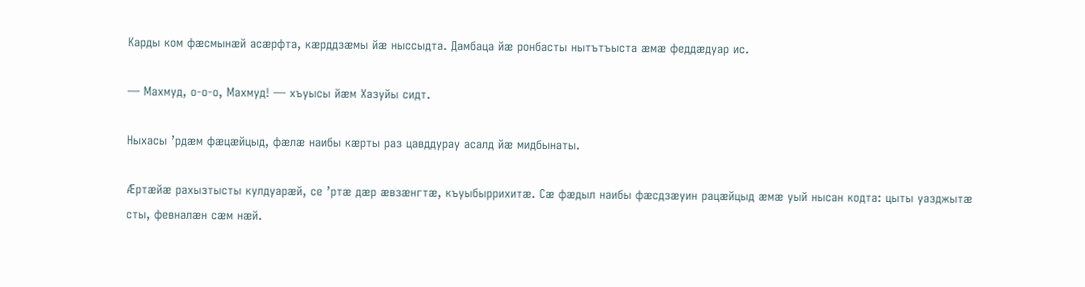Карды ком фæсмынæй асæрфта, кæрддзæмы йæ ныссыдта. Дамбаца йæ ронбасты нытътъыста æмæ феддæдуар ис.

— Махмуд, о-о-о, Махмуд! — хъуысы йæм Хазуйы сидт.

Ныхасы ’рдæм фæцæйцыд, фæлæ наибы кæрты раз цавддурау асалд йæ мидбынаты.

Æртæйæ рахызтысты кулдуарæй, се ’ртæ дæр æвзæнгтæ, къуыбыррихитæ. Сæ фæдыл наибы фæсдзæуин рацæйцыд æмæ уый нысан кодта: цыты уазджытæ сты, февналæн сæм нæй.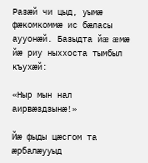Разæй чи цыд, уымæ фæкомкоммæ ис бæласы аууонæй. Базыдта йæ æмæ йæ риу ныххоста тымбыл къухæй:

«Ныр мын нал аирвæздзынæ!»

Йæ фыды цæсгом та æрбалæууыд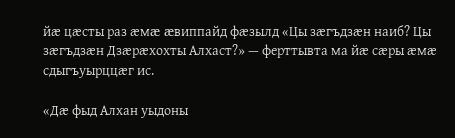йæ цæсты раз æмæ æвиппайд фæзылд «Цы зæгъдзæн наиб? Цы зæгъдзæн Дзæрæхохты Алхаст?» — ферттывта ма йæ сæры æмæ сдыгъуырццæг ис.

«Дæ фыд Алхан уыдоны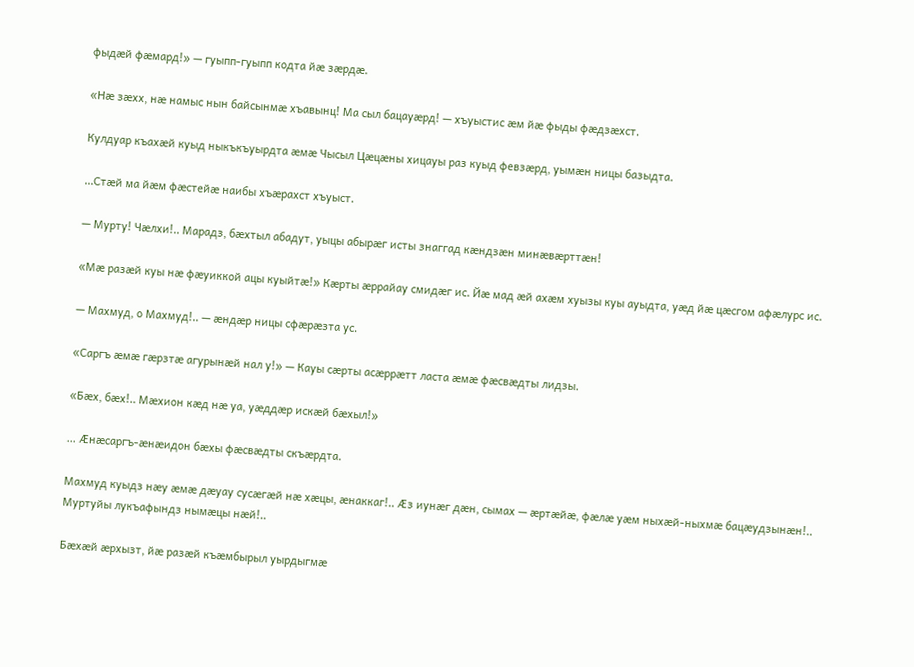фыдæй фæмард!» — гуыпп-гуыпп кодта йæ зæрдæ.

«Нæ зæхх, нæ намыс нын байсынмæ хъавынц! Ма сыл бацауæрд! — хъуыстис æм йæ фыды фæдзæхст.

Кулдуар къахæй куыд ныкъкъуырдта æмæ Чысыл Цæцæны хицауы раз куыд февзæрд, уымæн ницы базыдта.

...Стæй ма йæм фæстейæ наибы хъæрахст хъуыст.

— Мурту! Чæлхи!.. Марадз, бæхтыл абадут, уыцы абырæг исты знаггад кæндзæн минæвæрттæн!

«Мæ разæй куы нæ фæуиккой ацы куыйтæ!» Кæрты æррайау смидæг ис. Йæ мад æй ахæм хуызы куы ауыдта, уæд йæ цæсгом афæлурс ис.

— Махмуд, о Махмуд!.. — æндæр ницы сфæрæзта ус.

«Саргъ æмæ гæрзтæ агурынæй нал у!» — Кауы сæрты асæррæтт ласта æмæ фæсвæдты лидзы.

«Бæх, бæх!.. Мæхион кæд нæ уа, уæддæр искæй бæхыл!»

... Æнæсаргъ-æнæидон бæхы фæсвæдты скъæрдта.

Махмуд куыдз нæу æмæ дæуау сусæгæй нæ хæцы, æнаккаг!.. Æз иунæг дæн, сымах — æртæйæ, фæлæ уæм ныхæй-ныхмæ бацæудзынæн!.. Муртуйы лукъафындз нымæцы нæй!..

Бæхæй æрхызт, йæ разæй къæмбырыл уырдыгмæ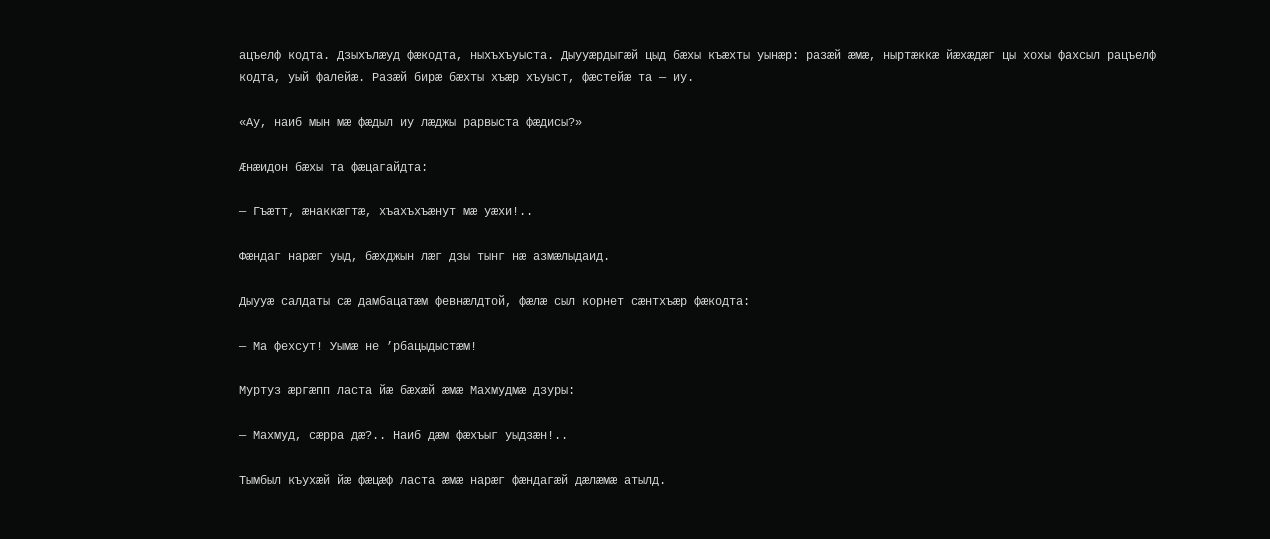ацъелф кодта. Дзыхълæуд фæкодта, ныхъхъуыста. Дыууæрдыгæй цыд бæхы къæхты уынæр: разæй æмæ, ныртæккæ йæхæдæг цы хохы фахсыл рацъелф кодта, уый фалейæ. Разæй бирæ бæхты хъæр хъуыст, фæстейæ та — иу.

«Ау, наиб мын мæ фæдыл иу лæджы рарвыста фæдисы?»

Æнæидон бæхы та фæцагайдта:

— Гъæтт, æнаккæгтæ, хъахъхъæнут мæ уæхи!..

Фæндаг нарæг уыд, бæхджын лæг дзы тынг нæ азмæлыдаид.

Дыууæ салдаты сæ дамбацатæм февнæлдтой, фæлæ сыл корнет сæнтхъæр фæкодта:

— Ма фехсут! Уымæ не ’рбацыдыстæм!

Муртуз æргæпп ласта йæ бæхæй æмæ Махмудмæ дзуры:

— Махмуд, сæрра дæ?.. Наиб дæм фæхъыг уыдзæн!..

Тымбыл къухæй йæ фæцæф ласта æмæ нарæг фæндагæй дæлæмæ атылд.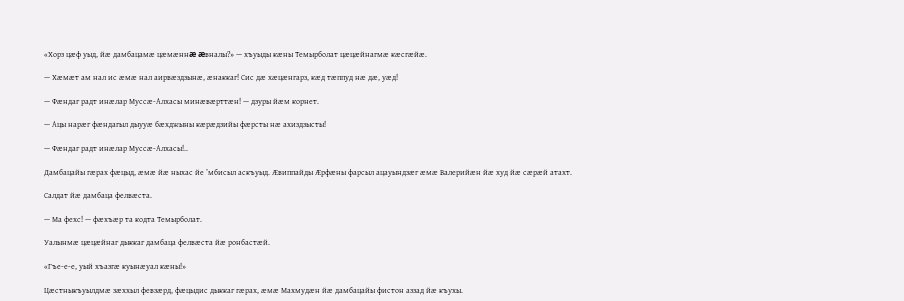«Хорз цæф уыд, йæ дамбацамæ цæмæннæ æвналы?» — хъуыды кæны Темырболат цæцæйнагмæ кæсгæйæ.

— Хæмæт ам нал ис æмæ нал аирвæздзынæ, æнаккаг! Сис дæ хæцæнгарз, кæд тæппуд нæ дæ, уæд!

— Фæндаг радт инæлар Муссæ-Алхасы минæвæрттæн! — дзуры йæм корнет.

— Ацы нарæг фæндагыл дыууæ бæхджыны кæрæдзийы фæрсты нæ ахиздзысты!

— Фæндаг радт инæлар Муссæ-Алхасы!..

Дамбацайы гæрах фæцыд, æмæ йæ ныхас йе ’мбисыл аскъуыд. Æвиппайды Æрфæны фарсыл ацауындзæг æмæ Валерийæн йæ худ йæ сæрæй атахт.

Салдат йæ дамбаца фелвæста.

— Ма фехс! — фæхъæр та кодта Темырболат.

Уалынмæ цæцæйнаг дыккаг дамбаца фелвæста йæ ронбастæй.

«Гъе-е-е, уый хъазгæ куынæуал кæны!»

Цæстныкъуылдмæ зæххыл февзæрд, фæцыдис дыккаг гæрах, æмæ Махмудæн йæ дамбацайы фистон аззад йæ къухы.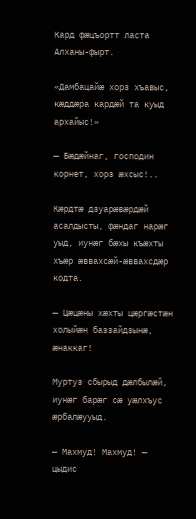Кард фæцъортт ласта Алханы-фырт.

«Дамбацайæ хорз хъавыс, кæддæра кардæй та куыд архайыс!»

— Бæдæйнаг, господин корнет, хорз æхсыс!..

Кæрдтæ дзуарæвæрдæй асалдысты, фæндаг нарæг уыд, иунæг бæхы къæхты хъæр æввахсæй-æввахсдæр кодта.

— Цæцæны хæхты цæргæстæн холыйæн баззайдзынæ, æнаккаг!

Муртуз сбырыд дæлбылæй, иунæг барæг сæ уæлхъус æрбалæууыд.

— Махмуд! Махмуд! — цыдис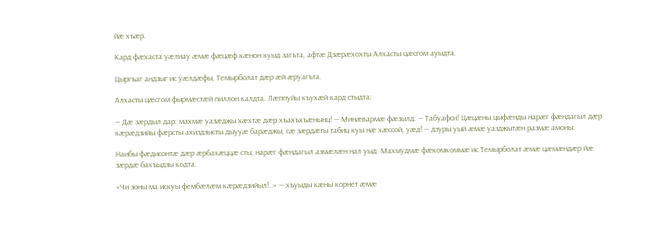йæ хъæр.

Кард фæхаста уæлиау æмæ фæцæф кæнон куыд загъта, афтæ Дзæрæхохты Алхасты цæсгом ауыдта.

Цыргъаг андзыг ис уæлдæфы, Темырболат дæр æй æруагъта.

Алхасты цæсгом фырмæстæй пиллон калдта. Лæппуйы къухæй кард стыдта:

— Дæ зæрдыл дар: махмæ уазæджы хæхтæ дæр хъахъхъæнынц! — Минæвармæ фæзылд: — Табуафси! Цæцæны цыфæнды нарæг фæндагыл дæр кæрæдзийы фæрсты ахиздзысты дыууæ барæджы, сæ зæрдæты табиц куы нæ хæссой, уæд! — дзуры уый æмæ уазджытæн размæ амоны.

Наибы фæдисонтæ дæр æрбахæццæ сты, нарæг фæндагыл азмæлæн нал уыд. Махмудмæ фæкомкоммæ ис Темырболат æмæ цæмæндæр йæ зæрдæ бахъыдзы кодта.

«Чи зоны ма искуы фембæлæм кæрæдзийыл!..» — хъуыды кæны корнет æмæ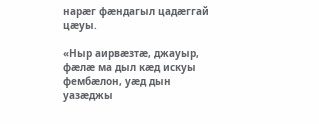нарæг фæндагыл цадæггай цæуы.

«Ныр аирвæзтæ, джауыр, фæлæ ма дыл кæд искуы фембæлон, уæд дын уазæджы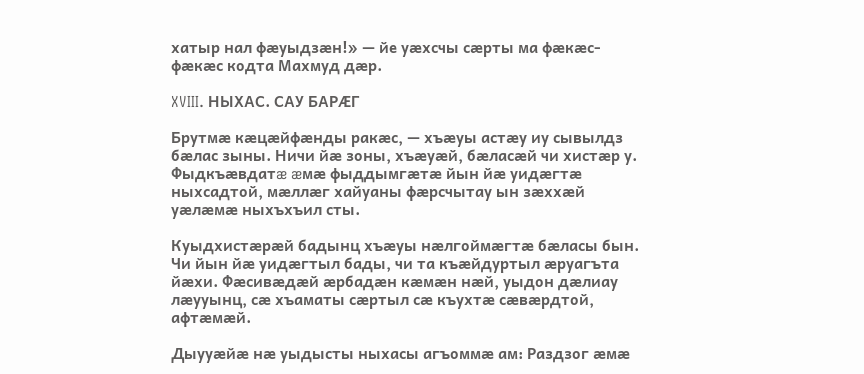хатыр нал фæуыдзæн!» — йе уæхсчы сæрты ма фæкæс-фæкæс кодта Махмуд дæр.

XVIII. НЫХАС. САУ БАРÆГ

Брутмæ кæцæйфæнды ракæс, — хъæуы астæу иу сывылдз бæлас зыны. Ничи йæ зоны, хъæуæй, бæласæй чи хистæр у. Фыдкъæвдатæ æмæ фыддымгæтæ йын йæ уидæгтæ ныхсадтой, мæллæг хайуаны фæрсчытау ын зæххæй уæлæмæ ныхъхъил сты.

Куыдхистæрæй бадынц хъæуы нæлгоймæгтæ бæласы бын. Чи йын йæ уидæгтыл бады, чи та къæйдуртыл æруагъта йæхи. Фæсивæдæй æрбадæн кæмæн нæй, уыдон дæлиау лæууынц, сæ хъаматы сæртыл сæ къухтæ сæвæрдтой, афтæмæй.

Дыууæйæ нæ уыдысты ныхасы агъоммæ ам: Раздзог æмæ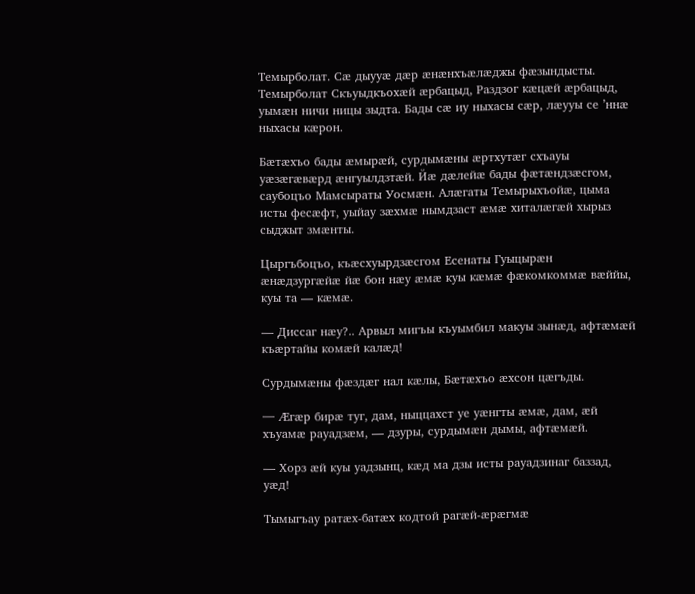Темырболат. Сæ дыууæ дæр æнæнхъæлæджы фæзындысты. Темырболат Скъуыдкъохæй æрбацыд, Раздзог кæцæй æрбацыд, уымæн ничи ницы зыдта. Бады сæ иу ныхасы сæр, лæууы се ’ннæ ныхасы кæрон.

Бæтæхъо бады æмырæй, сурдымæны æртхутæг схъауы уæзæгæвæрд æнгуылдзтæй. Йæ дæлейæ бады фæтæндзæсгом, саубоцъо Мамсыраты Уосмæн. Алæгаты Темырыхъойæ, цыма исты фесæфт, уыйау зæхмæ нымдзаст æмæ хиталæгæй хырыз сыджыт змæнты.

Цыргъбоцъо, къæсхуырдзæсгом Есенаты Гуыцырæн æнæдзургæйæ йæ бон нæу æмæ куы кæмæ фæкомкоммæ вæййы, куы та — кæмæ.

— Диссаг нæу?.. Арвыл мигъы къуымбил макуы зынæд, афтæмæй къæртайы комæй калæд!

Сурдымæны фæздæг нал кæлы, Бæтæхъо æхсон цæгъды.

— Æгæр бирæ туг, дам, ныццахст уе уæнгты æмæ, дам, æй хъуамæ рауадзæм, — дзуры, сурдымæн дымы, афтæмæй.

— Хорз æй куы уадзынц, кæд ма дзы исты рауадзинаг баззад, уæд!

Тымыгъау ратæх-батæх кодтой рагæй-æрæгмæ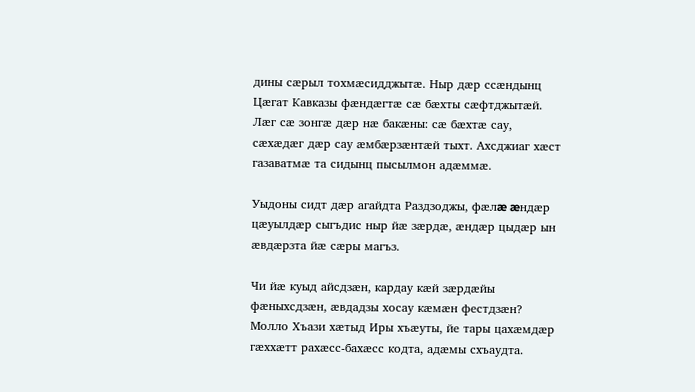дины сæрыл тохмæсидджытæ. Ныр дæр ссæндынц Цæгат Кавказы фæндæгтæ сæ бæхты сæфтджытæй. Лæг сæ зонгæ дæр нæ бакæны: сæ бæхтæ сау, сæхæдæг дæр сау æмбæрзæнтæй тыхт. Ахсджиаг хæст газаватмæ та сидынц пысылмон адæммæ.

Уыдоны сидт дæр агайдта Раздзоджы, фæлæ æндæр цæуылдæр сыгъдис ныр йæ зæрдæ, æндæр цыдæр ын æвдæрзта йæ сæры магъз.

Чи йæ куыд айсдзæн, кардау кæй зæрдæйы фæныхсдзæн, æвдадзы хосау кæмæн фестдзæн? Молло Хъази хæтыд Иры хъæуты, йе тары цахæмдæр гæххæтт рахæсс-бахæсс кодта, адæмы схъаудта.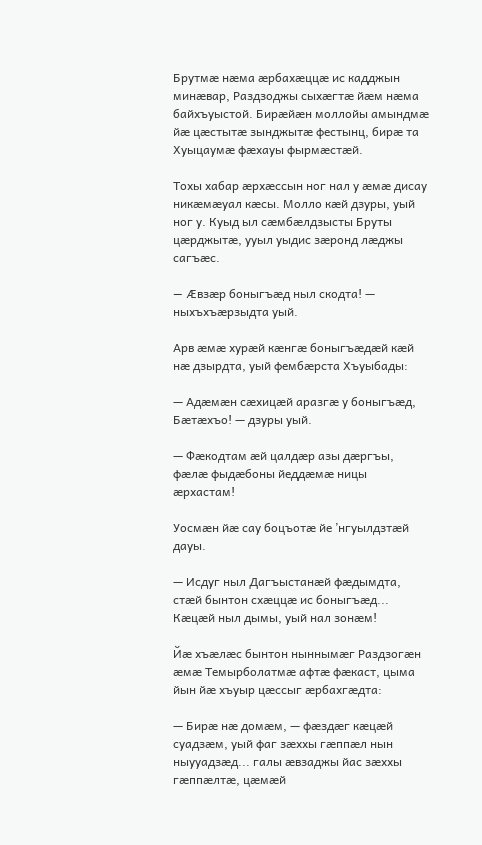Брутмæ нæма æрбахæццæ ис кадджын минæвар, Раздзоджы сыхæгтæ йæм нæма байхъуыстой. Бирæйæн моллойы амындмæ йæ цæстытæ зынджытæ фестынц, бирæ та Хуыцаумæ фæхауы фырмæстæй.

Тохы хабар æрхæссын ног нал у æмæ дисау никæмæуал кæсы. Молло кæй дзуры, уый ног у. Куыд ыл сæмбæлдзысты Бруты цæрджытæ, ууыл уыдис зæронд лæджы сагъæс.

— Æвзæр боныгъæд ныл скодта! — ныхъхъæрзыдта уый.

Арв æмæ хурæй кæнгæ боныгъæдæй кæй нæ дзырдта, уый фембæрста Хъуыбады:

— Адæмæн сæхицæй аразгæ у боныгъæд, Бæтæхъо! — дзуры уый.

— Фæкодтам æй цалдæр азы дæргъы, фæлæ фыдæбоны йеддæмæ ницы æрхастам!

Уосмæн йæ сау боцъотæ йе ’нгуылдзтæй дауы.

— Исдуг ныл Дагъыстанæй фæдымдта, стæй бынтон схæццæ ис боныгъæд... Кæцæй ныл дымы, уый нал зонæм!

Йæ хъæлæс бынтон ныннымæг Раздзогæн æмæ Темырболатмæ афтæ фæкаст, цыма йын йæ хъуыр цæссыг æрбахгæдта:

— Бирæ нæ домæм, — фæздæг кæцæй суадзæм, уый фаг зæххы гæппæл нын ныууадзæд... галы æвзаджы йас зæххы гæппæлтæ, цæмæй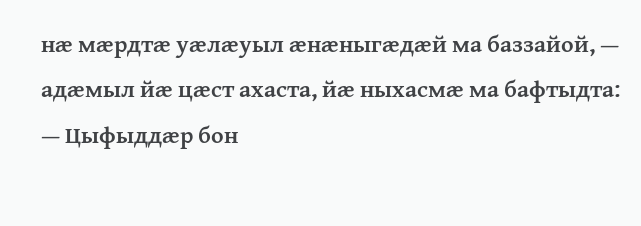нæ мæрдтæ уæлæуыл æнæныгæдæй ма баззайой, — адæмыл йæ цæст ахаста, йæ ныхасмæ ма бафтыдта: — Цыфыддæр бон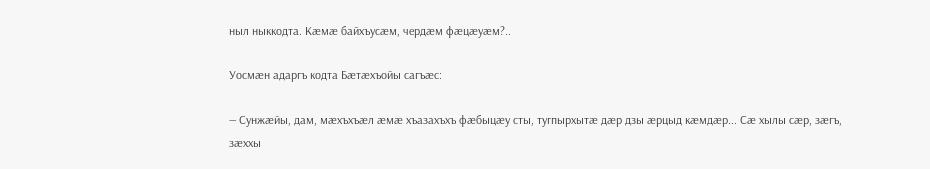ныл ныккодта. Кæмæ байхъусæм, чердæм фæцæуæм?..

Уосмæн адаргъ кодта Бæтæхъойы сагъæс:

— Сунжæйы, дам, мæхъхъæл æмæ хъазахъхъ фæбыцæу сты, тугпырхытæ дæр дзы æрцыд кæмдæр... Сæ хылы сæр, зæгъ, зæххы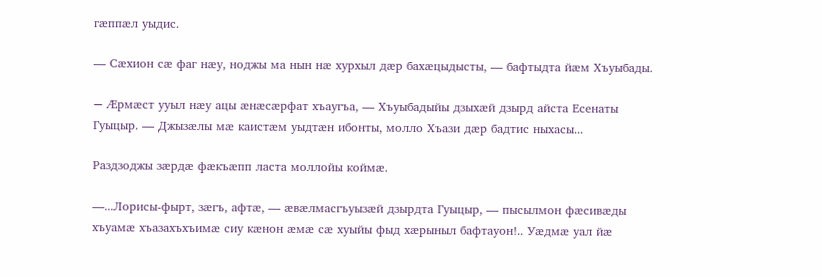гæппæл уыдис.

— Сæхион сæ фаг нæу, ноджы ма нын нæ хурхыл дæр бахæцыдысты, — бафтыдта йæм Хъуыбады.

— Æрмæст ууыл нæу ацы æнæсæрфат хъаугъа, — Хъуыбадыйы дзыхæй дзырд айста Есенаты Гуыцыр. — Джызæлы мæ каистæм уыдтæн ибонты, молло Хъази дæр бадтис ныхасы...

Раздзоджы зæрдæ фæкъæпп ласта моллойы коймæ.

—...Лорисы-фырт, зæгъ, афтæ, — æвæлмасгъуызæй дзырдта Гуыцыр, — пысылмон фæсивæды хъуамæ хъазахъхъимæ сиу кæнон æмæ сæ хуыйы фыд хæрыныл бафтауон!.. Уæдмæ уал йæ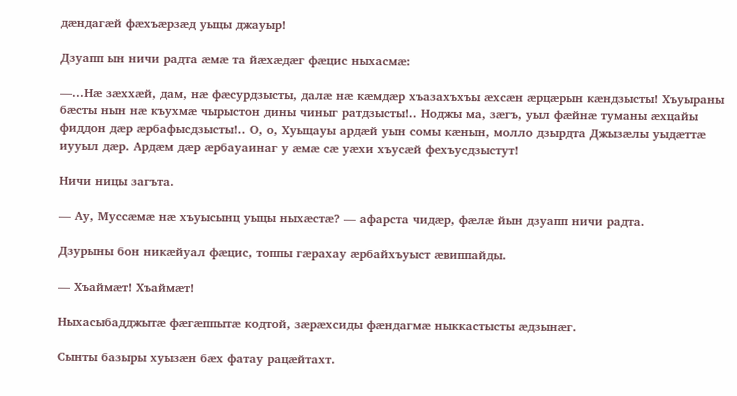дæндагæй фæхъæрзæд уыцы джауыр!

Дзуапп ын ничи радта æмæ та йæхæдæг фæцис ныхасмæ:

—...Нæ зæххæй, дам, нæ фæсурдзысты, далæ нæ кæмдæр хъазахъхъы æхсæн æрцæрын кæндзысты! Хъуыраны бæсты нын нæ къухмæ чырыстон дины чиныг ратдзысты!.. Ноджы ма, зæгъ, уыл фæйнæ туманы æхцайы фиддон дæр æрбафысдзысты!.. О, о, Хуыцауы ардæй уын сомы кæнын, молло дзырдта Джызæлы уыдæттæ иууыл дæр. Ардæм дæр æрбауаинаг у æмæ сæ уæхи хъусæй фехъусдзыстут!

Ничи ницы загъта.

— Ау, Муссæмæ нæ хъуысынц уыцы ныхæстæ? — афарста чидæр, фæлæ йын дзуапп ничи радта.

Дзурыны бон никæйуал фæцис, топпы гæрахау æрбайхъуыст æвиппайды.

— Хъаймæт! Хъаймæт!

Ныхасыбадджытæ фæгæппытæ кодтой, зæрæхсиды фæндагмæ ныккастысты æдзынæг.

Сынты базыры хуызæн бæх фатау рацæйтахт.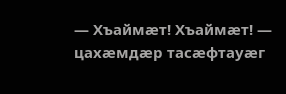— Хъаймæт! Хъаймæт! — цахæмдæр тасæфтауæг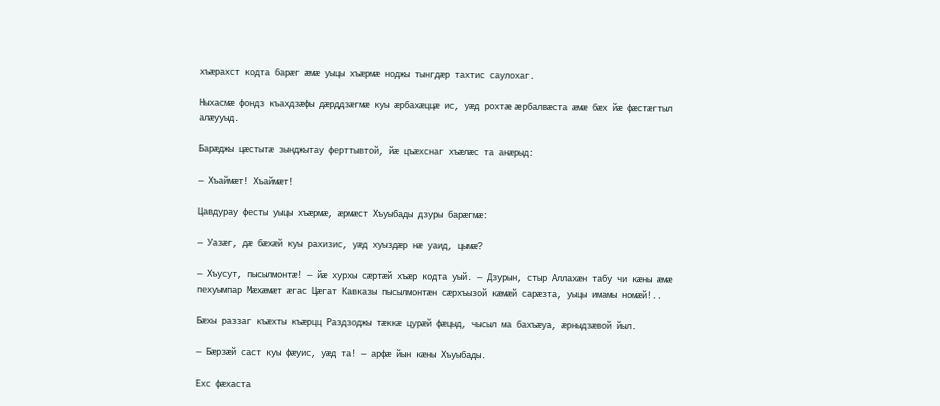хъæрахст кодта барæг æмæ уыцы хъæрмæ ноджы тынгдæр тахтис саулохаг.

Ныхасмæ фондз къахдзæфы дæрддзæгмæ куы æрбахæццæ ис, уæд рохтæ æрбалвæста æмæ бæх йæ фæстæгтыл алæууыд.

Барæджы цæстытæ зынджытау ферттывтой, йæ цъæхснаг хъæлæс та анæрыд:

— Хъаймæт! Хъаймæт!

Цавдурау фесты уыцы хъæрмæ, æрмæст Хъуыбады дзуры барæгмæ:

— Уазæг, дæ бæхæй куы рахизис, уæд хуыздæр нæ уаид, цымæ?

— Хъусут, пысылмонтæ! — йæ хурхы сæртæй хъæр кодта уый. — Дзурын, стыр Аллахæн табу чи кæны æмæ пехуымпар Мæхæмæт æгас Цæгат Кавказы пысылмонтæн сæрхъызой кæмæй сарæзта, уыцы имамы номæй!..

Бæхы раззаг къæхты къæрцц Раздзоджы тæккæ цурæй фæцыд, чысыл ма бахъæуа, æрныдзæвой йыл.

— Бæрзæй саст куы фæуис, уæд та! — арфæ йын кæны Хъуыбады.

Ехс фæхаста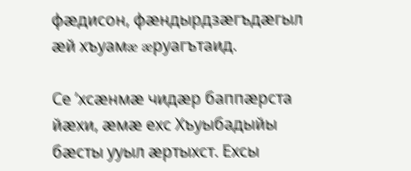фæдисон, фæндырдзæгъдæгыл æй хъуамæ æруагътаид.

Се ’хсæнмæ чидæр баппæрста йæхи, æмæ ехс Хъуыбадыйы бæсты ууыл æртыхст. Ехсы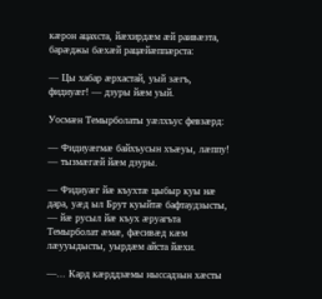кæрон ацахста, йæхирдæм æй раивæзта, барæджы бæхæй рацæйæппæрста:

— Цы хабар æрхастай, уый зæгъ, фидиуæг! — дзуры йæм уый.

Уосмæн Темырболаты уæлхъус февзæрд:

— Фидиуæгмæ байхъусын хъæуы, лæппу! — тызмæгæй йæм дзуры.

— Фидиуæг йæ къухтæ цыбыр куы нæ дара, уæд ыл Брут куыйтæ бафтаудзысты, — йæ русыл йæ къух æруагъта Темырболат æмæ, фæсивæд кæм лæууыдысты, уырдæм айста йæхи.

—... Кард кæрддзæмы ныссадзын хæсты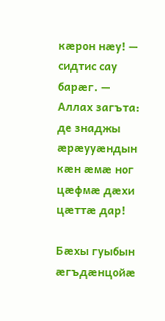кæрон нæу! — сидтис сау барæг. — Аллах загъта: де знаджы æрæууæндын кæн æмæ ног цæфмæ дæхи цæттæ дар!

Бæхы гуыбын æгъдæнцойæ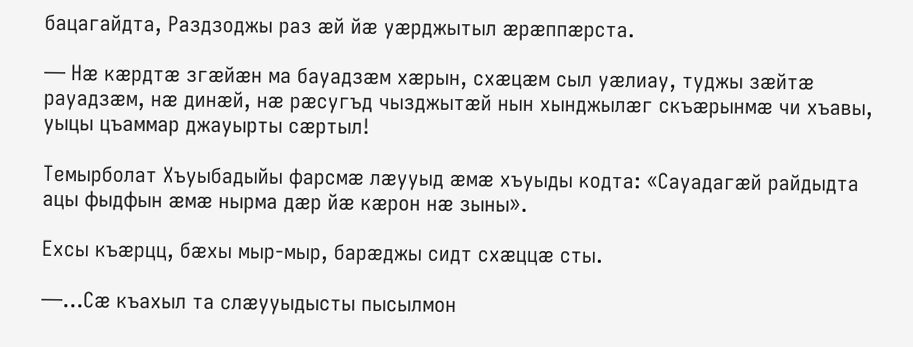бацагайдта, Раздзоджы раз æй йæ уæрджытыл æрæппæрста.

— Нæ кæрдтæ згæйæн ма бауадзæм хæрын, схæцæм сыл уæлиау, туджы зæйтæ рауадзæм, нæ динæй, нæ рæсугъд чызджытæй нын хынджылæг скъæрынмæ чи хъавы, уыцы цъаммар джауырты сæртыл!

Темырболат Хъуыбадыйы фарсмæ лæууыд æмæ хъуыды кодта: «Сауадагæй райдыдта ацы фыдфын æмæ нырма дæр йæ кæрон нæ зыны».

Ехсы къæрцц, бæхы мыр-мыр, барæджы сидт схæццæ сты.

—...Сæ къахыл та слæууыдысты пысылмон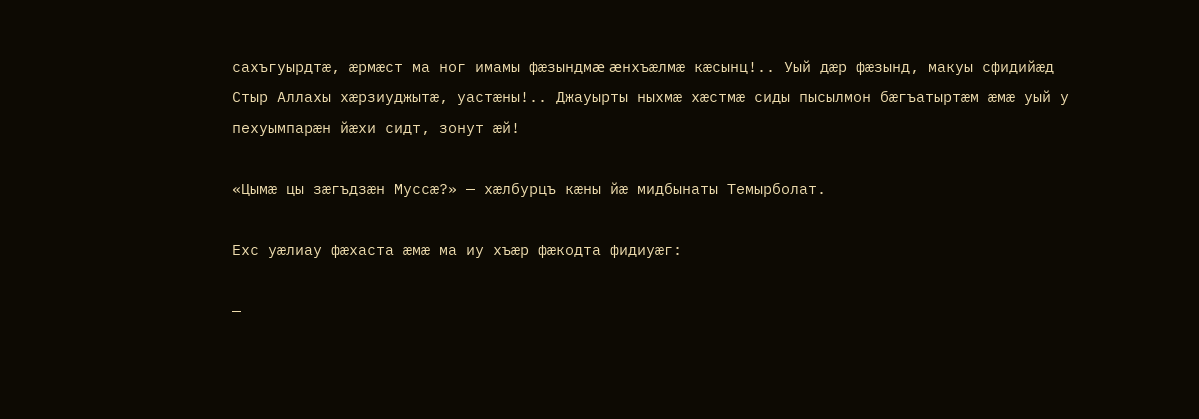сахъгуырдтæ, æрмæст ма ног имамы фæзындмæ æнхъæлмæ кæсынц!.. Уый дæр фæзынд, макуы сфидийæд Стыр Аллахы хæрзиуджытæ, уастæны!.. Джауырты ныхмæ хæстмæ сиды пысылмон бæгъатыртæм æмæ уый у пехуымпарæн йæхи сидт, зонут æй!

«Цымæ цы зæгъдзæн Муссæ?» — хæлбурцъ кæны йæ мидбынаты Темырболат.

Ехс уæлиау фæхаста æмæ ма иу хъæр фæкодта фидиуæг:

—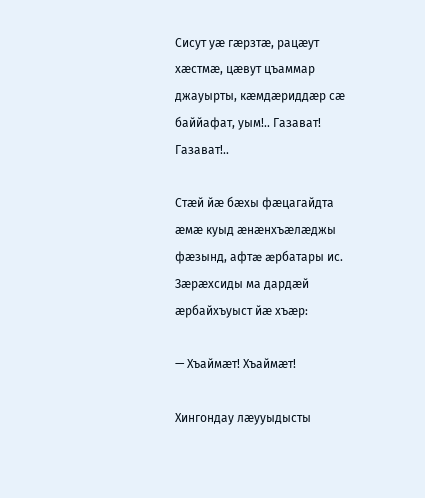Сисут уæ гæрзтæ, рацæут хæстмæ, цæвут цъаммар джауырты, кæмдæриддæр сæ баййафат, уым!.. Газават! Газават!..

Стæй йæ бæхы фæцагайдта æмæ куыд æнæнхъæлæджы фæзынд, афтæ æрбатары ис. Зæрæхсиды ма дардæй æрбайхъуыст йæ хъæр:

— Хъаймæт! Хъаймæт!

Хингондау лæууыдысты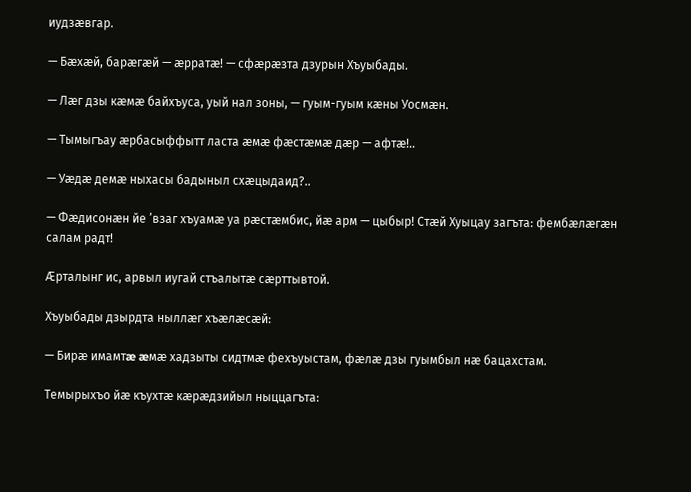иудзæвгар.

— Бæхæй, барæгæй — æрратæ! — сфæрæзта дзурын Хъуыбады.

— Лæг дзы кæмæ байхъуса, уый нал зоны, — гуым-гуым кæны Уосмæн.

— Тымыгъау æрбасыффытт ласта æмæ фæстæмæ дæр — афтæ!..

— Уæдæ демæ ныхасы бадыныл схæцыдаид?..

— Фæдисонæн йе ’взаг хъуамæ уа рæстæмбис, йæ арм — цыбыр! Стæй Хуыцау загъта: фембæлæгæн салам радт!

Æрталынг ис, арвыл иугай стъалытæ сæрттывтой.

Хъуыбады дзырдта ныллæг хъæлæсæй:

— Бирæ имамтæ æмæ хадзыты сидтмæ фехъуыстам, фæлæ дзы гуымбыл нæ бацахстам.

Темырыхъо йæ къухтæ кæрæдзийыл ныццагъта: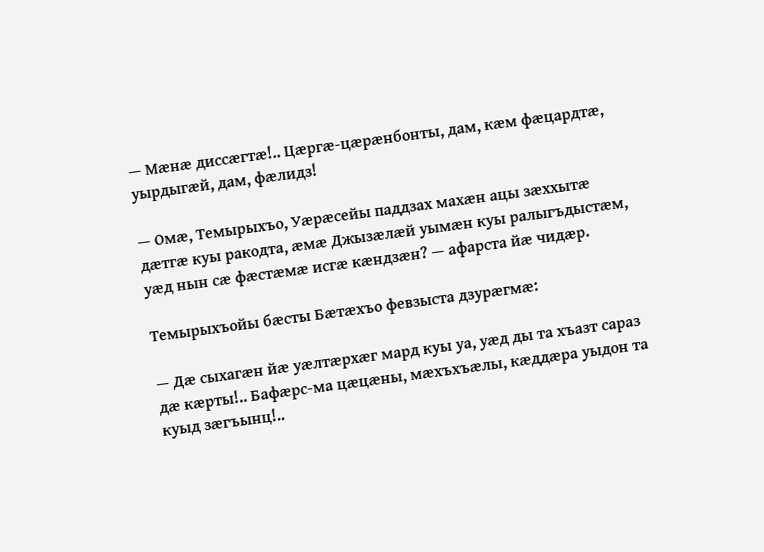— Мæнæ диссæгтæ!.. Цæргæ-цæрæнбонты, дам, кæм фæцардтæ, уырдыгæй, дам, фæлидз!

— Омæ, Темырыхъо, Уæрæсейы паддзах махæн ацы зæххытæ дæтгæ куы ракодта, æмæ Джызæлæй уымæн куы ралыгъдыстæм, уæд нын сæ фæстæмæ исгæ кæндзæн? — афарста йæ чидæр.

Темырыхъойы бæсты Бæтæхъо февзыста дзурæгмæ:

— Дæ сыхагæн йæ уæлтæрхæг мард куы уа, уæд ды та хъазт сараз дæ кæрты!.. Бафæрс-ма цæцæны, мæхъхъæлы, кæддæра уыдон та куыд зæгъынц!..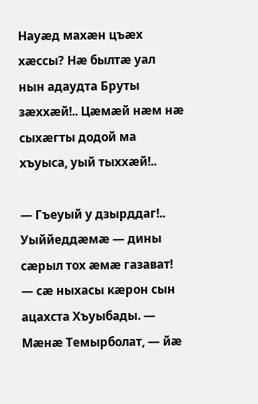Науæд махæн цъæх хæссы? Нæ былтæ уал нын адаудта Бруты зæххæй!.. Цæмæй нæм нæ сыхæгты додой ма хъуыса, уый тыххæй!..

— Гъеуый у дзырддаг!.. Уыййеддæмæ — дины сæрыл тох æмæ газават! — сæ ныхасы кæрон сын ацахста Хъуыбады. — Мæнæ Темырболат, — йæ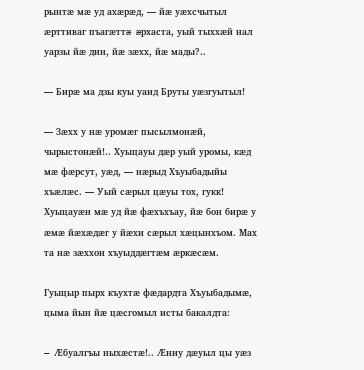рынтæ мæ уд ахæрæд, — йæ уæхсчытыл æрттиваг пъагæттæ æрхаста, уый тыххæй нал уарзы йæ дин, йæ зæхх, йæ мады?..

— Бирæ ма дзы куы уаид Бруты уæзгуытыл!

— Зæхх у нæ уромæг пысылмонæй, чырыстонæй!.. Хуыцауы дæр уый уромы, кæд мæ фæрсут, уæд, — нæрыд Хъуыбадыйы хъæлæс. — Уый сæрыл цæуы тох, гукк! Хуыцауæн мæ уд йæ фæхъхъау, йæ бон бирæ у æмæ йæхæдæг у йæхи сæрыл хæцынхъом. Мах та нæ зæххон хъуыддæгтæм æркæсæм.

Гуыцыр пырх къухтæ фæдардта Хъуыбадымæ, цыма йын йæ цæсгомыл исты бакалдта:

— Æбуалгъы ныхæстæ!.. Æниу дæуыл цы уæз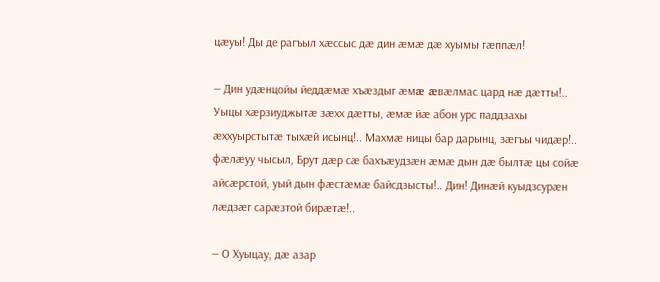цæуы! Ды де рагъыл хæссыс дæ дин æмæ дæ хуымы гæппæл!

— Дин удæнцойы йеддæмæ хъæздыг æмæ æвæлмас цард нæ дæтты!.. Уыцы хæрзиуджытæ зæхх дæтты, æмæ йæ абон урс паддзахы æххуырстытæ тыхæй исынц!.. Махмæ ницы бар дарынц, зæгъы чидæр!.. фæлæуу чысыл, Брут дæр сæ бахъæудзæн æмæ дын дæ былтæ цы сойæ айсæрстой, уый дын фæстæмæ байсдзысты!.. Дин! Динæй куыдзсурæн лæдзæг сарæзтой бирæтæ!..

— О Хуыцау, дæ азар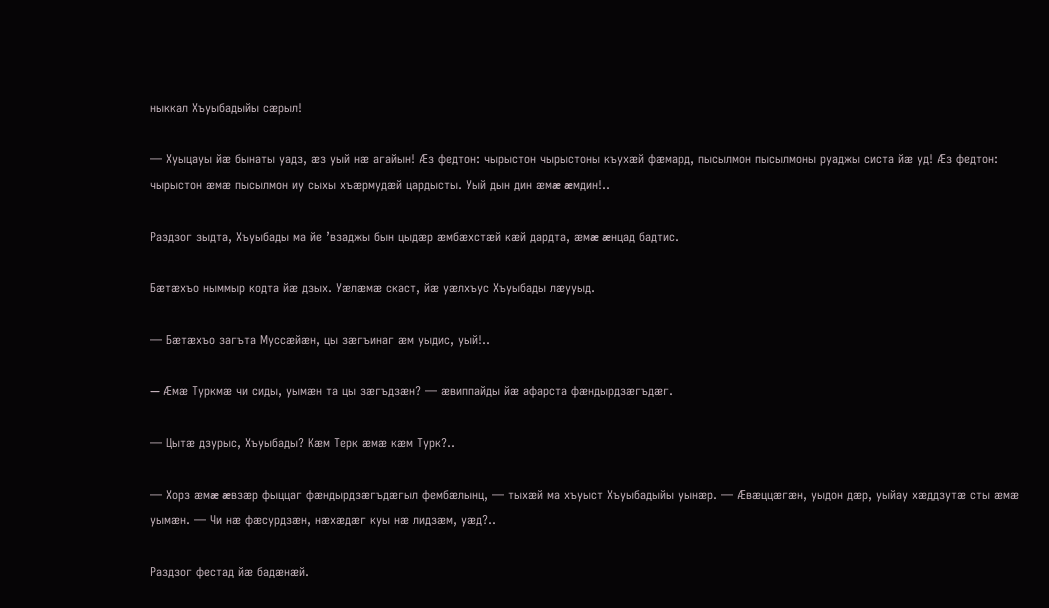ныккал Хъуыбадыйы сæрыл!

— Хуыцауы йæ бынаты уадз, æз уый нæ агайын! Æз федтон: чырыстон чырыстоны къухæй фæмард, пысылмон пысылмоны руаджы систа йæ уд! Æз федтон: чырыстон æмæ пысылмон иу сыхы хъæрмудæй цардысты. Уый дын дин æмæ æмдин!..

Раздзог зыдта, Хъуыбады ма йе ’взаджы бын цыдæр æмбæхстæй кæй дардта, æмæ æнцад бадтис.

Бæтæхъо ныммыр кодта йæ дзых. Уæлæмæ скаст, йæ уæлхъус Хъуыбады лæууыд.

— Бæтæхъо загъта Муссæйæн, цы зæгъинаг æм уыдис, уый!..

— Æмæ Туркмæ чи сиды, уымæн та цы зæгъдзæн? — æвиппайды йæ афарста фæндырдзæгъдæг.

— Цытæ дзурыс, Хъуыбады? Кæм Терк æмæ кæм Турк?..

— Хорз æмæ æвзæр фыццаг фæндырдзæгъдæгыл фембæлынц, — тыхæй ма хъуыст Хъуыбадыйы уынæр. — Æвæццæгæн, уыдон дæр, уыйау хæддзутæ сты æмæ уымæн. — Чи нæ фæсурдзæн, нæхæдæг куы нæ лидзæм, уæд?..

Раздзог фестад йæ бадæнæй.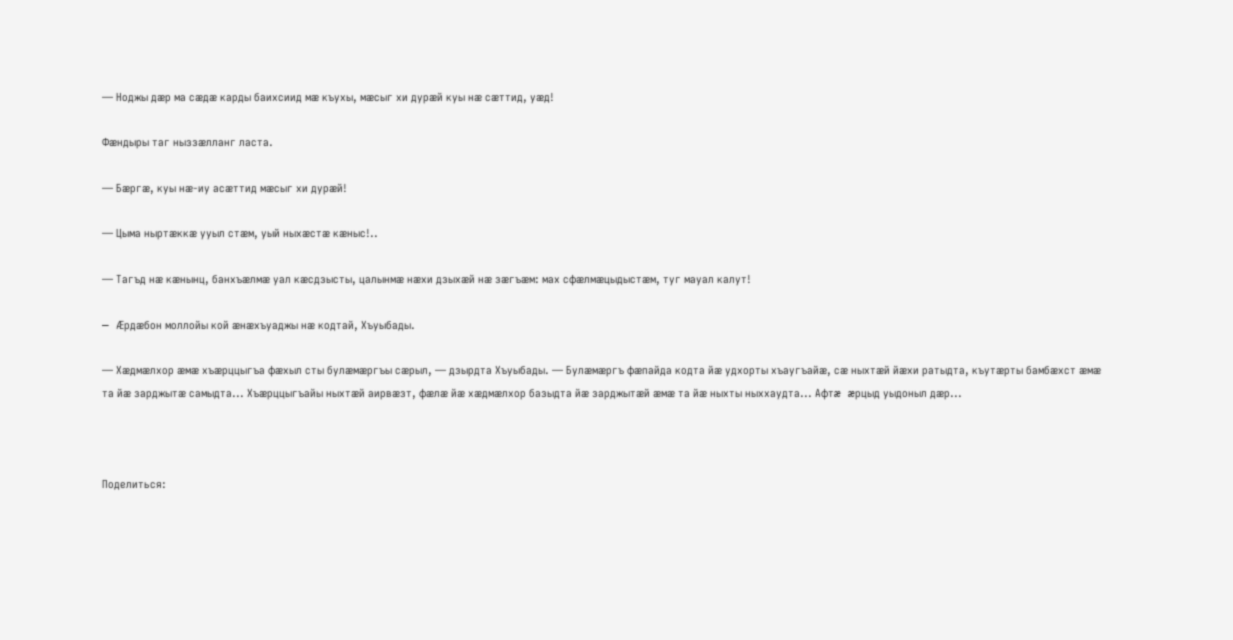— Ноджы дæр ма сæдæ карды баихсиид мæ къухы, мæсыг хи дурæй куы нæ сæттид, уæд!

Фæндыры таг ныззæлланг ласта.

— Бæргæ, куы нæ-иу асæттид мæсыг хи дурæй!

— Цыма ныртæккæ ууыл стæм, уый ныхæстæ кæныс!..

— Тагъд нæ кæнынц, банхъæлмæ уал кæсдзысты, цалынмæ нæхи дзыхæй нæ зæгъæм: мах сфæлмæцыдыстæм, туг мауал калут!

— Æрдæбон моллойы кой æнæхъуаджы нæ кодтай, Хъуыбады.

— Хæдмæлхор æмæ хъæрццыгъа фæхыл сты булæмæргъы сæрыл, — дзырдта Хъуыбады. — Булæмæргъ фæпайда кодта йæ удхорты хъаугъайæ, сæ ныхтæй йæхи ратыдта, къутæрты бамбæхст æмæ та йæ зарджытæ самыдта... Хъæрццыгъайы ныхтæй аирвæзт, фæлæ йæ хæдмæлхор базыдта йæ зарджытæй æмæ та йæ ныхты ныххаудта... Афтæ æрцыд уыдоныл дæр...



Поделиться: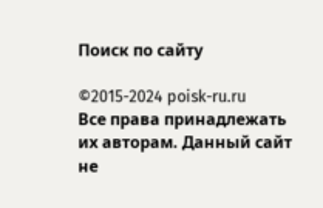Поиск по сайту

©2015-2024 poisk-ru.ru
Все права принадлежать их авторам. Данный сайт не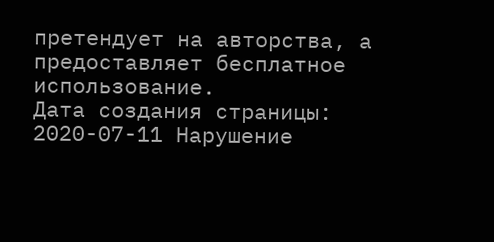претендует на авторства, а предоставляет бесплатное использование.
Дата создания страницы: 2020-07-11 Нарушение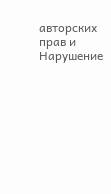авторских прав и Нарушение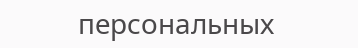персональных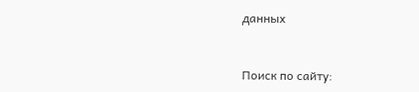данных


Поиск по сайту: